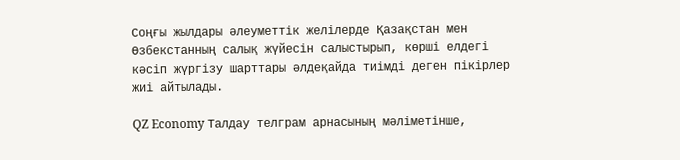Соңғы жылдары әлеуметтік желілерде Қазақстан мен Өзбекстанның салық жүйесін салыстырып, көрші елдегі кәсіп жүргізу шарттары әлдеқайда тиімді деген пікірлер жиі айтылады.

QZ Economy Талдау телграм арнасының мәліметінше,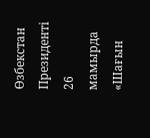Өзбекстан Президенті 26 мамырда «Шағын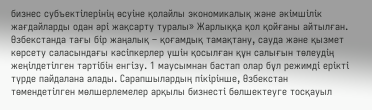бизнес субъектілерінің өсуіне қолайлы экономикалық және әкімшілік жағдайларды одан әрі жақсарту туралы» Жарлыққа қол қойғаны айтылған. Өзбекстанда тағы бір жаңалық – қоғамдық тамақтану, сауда және қызмет көрсету саласындағы кәсіпкерлер үшін қосылған құн салығын төлеудің жеңілдетілген тәртібін енгізу. 1 маусымнан бастап олар бұл режимді ерікті түрде пайдалана алады. Сарапшылардың пікірінше, Өзбекстан төмендетілген мөлшерлемелер арқылы бизнесті бөлшектеуге тосқауыл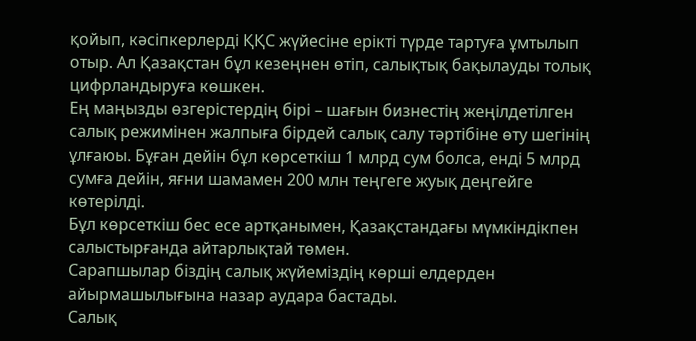қойып, кәсіпкерлерді ҚҚС жүйесіне ерікті түрде тартуға ұмтылып отыр. Ал Қазақстан бұл кезеңнен өтіп, салықтық бақылауды толық цифрландыруға көшкен.
Ең маңызды өзгерістердің бірі – шағын бизнестің жеңілдетілген салық режимінен жалпыға бірдей салық салу тәртібіне өту шегінің ұлғаюы. Бұған дейін бұл көрсеткіш 1 млрд сум болса, енді 5 млрд сумға дейін, яғни шамамен 200 млн теңгеге жуық деңгейге көтерілді.
Бұл көрсеткіш бес есе артқанымен, Қазақстандағы мүмкіндікпен салыстырғанда айтарлықтай төмен.
Сарапшылар біздің салық жүйеміздің көрші елдерден айырмашылығына назар аудара бастады.
Салық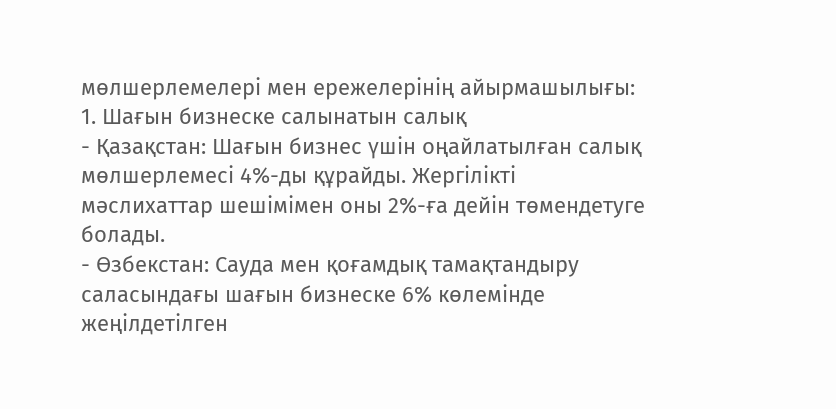мөлшерлемелері мен ережелерінің айырмашылығы:
1. Шағын бизнеске салынатын салық
- Қазақстан: Шағын бизнес үшін оңайлатылған салық мөлшерлемесі 4%-ды құрайды. Жергілікті мәслихаттар шешімімен оны 2%-ға дейін төмендетуге болады.
- Өзбекстан: Сауда мен қоғамдық тамақтандыру саласындағы шағын бизнеске 6% көлемінде жеңілдетілген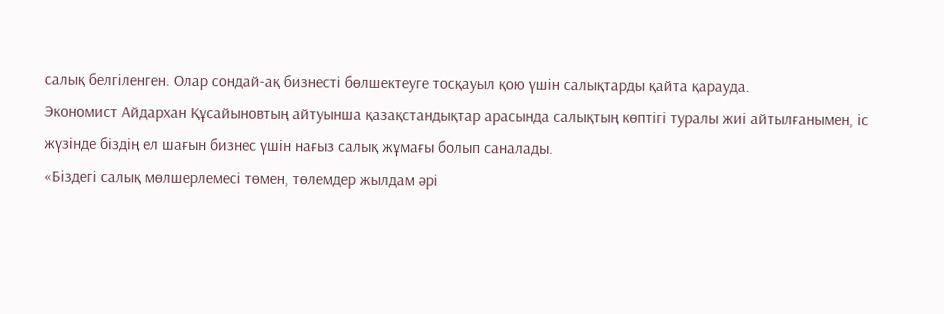салық белгіленген. Олар сондай-ақ бизнесті бөлшектеуге тосқауыл қою үшін салықтарды қайта қарауда.
Экономист Айдархан Құсайыновтың айтуынша қазақстандықтар арасында салықтың көптігі туралы жиі айтылғанымен, іс жүзінде біздің ел шағын бизнес үшін нағыз салық жұмағы болып саналады.
«Біздегі салық мөлшерлемесі төмен, төлемдер жылдам әрі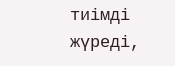тиімді жүреді,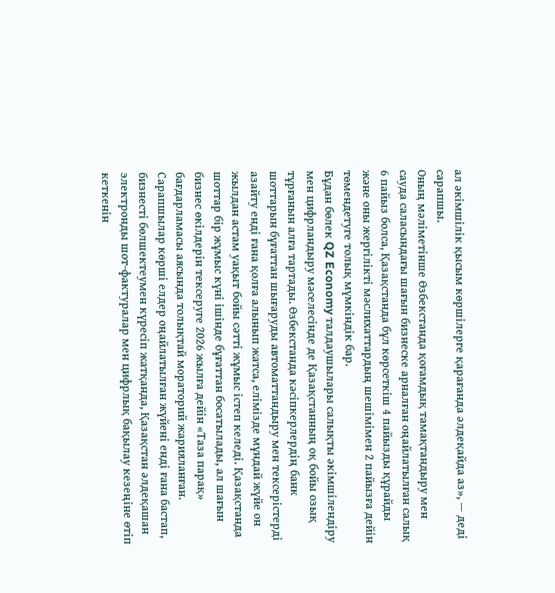ал әкімшілік қысым көршілерге қарағанда әлдеқайда аз», — деді сарапшы.
Оның мәліметінше Өзбекстанда қоғамдық тамақтандыру мен сауда саласындағы шағын бизнеске арналған оңайлатылған салық 6 пайыз болса, Қазақстанда бұл көрсеткіш 4 пайызды құрайды және оны жергілікті мәслихаттардың шешімімен 2 пайызға дейін төмендетуге толық мүмкіндік бар.
Бұдан бөлек QZ Economy талдаушылары салықты әкімшілендіру мен цифрландыру мәселесінде де Қазақстанның оқ бойы озық тұрғанын алға тартады. Өзбекстанда кәсіпкерлердің банк шоттарын бұғаттан шығаруды автоматтандыру мен тексерістерді азайту енді ғана қолға алынып жатса, елімізде мұндай жүйе он жылдан астам уақыт бойы сәтті жұмыс істеп келеді. Қазақстанда шоттар бір жұмыс күні ішінде бұғаттан босатылады, ал шағын бизнес өкілдерін тексеруге 2026 жылға дейін «Таза парақ» бағдарламасы аясында толықтай мораторий жарияланған.
Сарапшылар көрші елдер оңайлатылған жүйені енді ғана бастап, бизнесті бөлшектеумен күресіп жатқанда, Қазақстан әлдеқашан электронды шот-фактуралар мен цифрлық бақылау кезеңіне өтіп кеткенін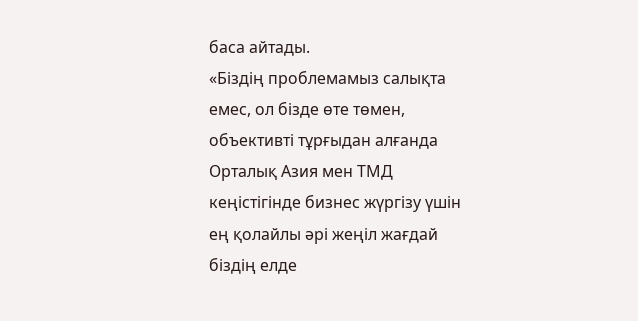баса айтады.
«Біздің проблемамыз салықта емес, ол бізде өте төмен, объективті тұрғыдан алғанда Орталық Азия мен ТМД кеңістігінде бизнес жүргізу үшін ең қолайлы әрі жеңіл жағдай біздің елде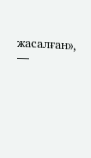жасалған», —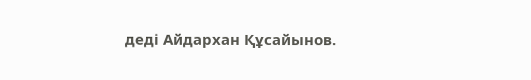деді Айдархан Құсайынов.